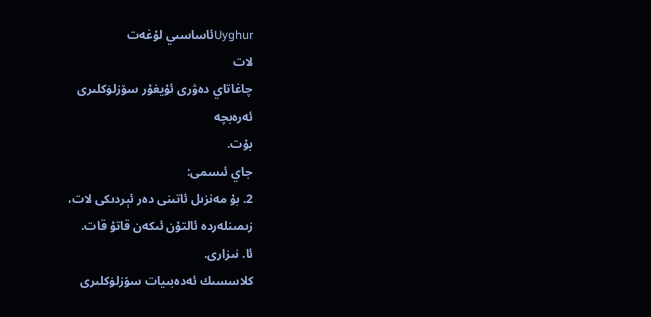Uyghurئاساسىي لۇغەت
لات
چاغاتاي دەۋرى ئۇيغۇر سۆزلۈكلىرى
ئەرەبچە
بۇت.
جاي ئىسمى:
2. بۇ مەنزىل ئاتىنى دەر ئېردىكى لات،
زىمىنلەردە ئالتۇن ئىكەن قاتۇ قات.
ئا. نىزارى.
كلاسسىك ئەدەبىيات سۆزلۈكلىرى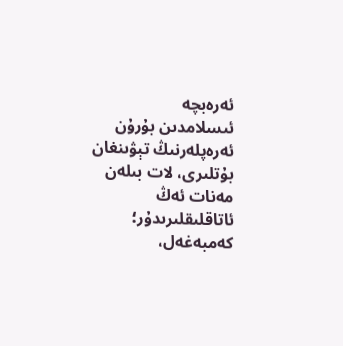ئەرەبچە
ئىسلامدىن بۇرۇن ئەرەپلەرنىڭ تېۋىنغان بۇتلىرى، لات بىلەن مەنات ئەڭ ئاتاقلىقلىرىدۇر؛ كەمبەغەل،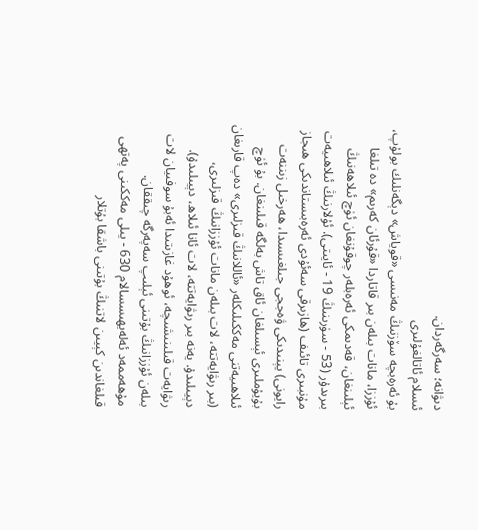دىۋانە؛ سەرگەردان.
ئىسلام ئاتالغۇلىرى
بۇ ئەرەبچە سۆزنىڭ مەنىسى «قوياش» دېگەنلىك بولۇپ، ئۇززا، مانات بىلەن بىر قاتاردا «قۇرئان كەرىم» دە تىلغا ئېلىنغان، قەدىمكى ئەرەبلەر چوقۇنغان ئۈچ ئىلاھەنىڭ بىرىدۇر (53 - سۈرىنىڭ 19 - ئايىتى). ئۇلارنىڭ ئىلاھىيەت مۇنبىرى تائىف (ھازىرقى سەئۇدى ئەرەبىستاندىكى ھىجاز رايونى) يېنىدىكى ۋەججى جىلغىسىدا، ھەرخىل زىننەت بۇيۇملىرى ئېسىلغان ئاق تاش بەلگە قىلىنغان. بۇ ئۈچ ئىلاھىيەتنى مەككىلىكلەر «ئاللانىڭ قىزلىرى» دەپ قارىغان (بىر رىۋايەتتە، لات بىلەن مانات ئۇززانىڭ قىزلىرى، دېيىلىدۇ. يەنە بىر رىۋايەتتە، لات ئانا ئىلاھ، دېيىلىدۇ). رىۋايەت قىلىنىشىچە، ئوھۇد غازىتىدا ئەبۇ سوفىيان لات بىلەن ئۇززانىڭ بۇتىنى ئېلىپ سەپەرگە چىققان. مۇھەممەد ئەلەيھىسسالام 630 - يىلى مەككىنى پەتھى قىلغاندىن كېيىن لاتنىڭ بۇتىنى باشقا بۇتلار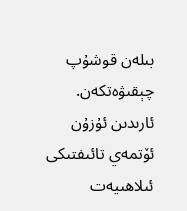بىلەن قوشۇپ چېقىۋەتكەن. ئارىدىن ئۇزۇن ئۆتمەي تائىفتىكى ئىلاھىيەت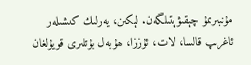مۇنبىرىمۇ چېقىۋېتىلگەن. لېكىن، يەرلىك كىشىلەر ئاغرىپ قالسا، لات، ئۇززا، ھۇبەل بۇتلىرى قويۇلغان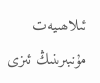ئىلاھىيەت مۇنبىرىنىڭ ئىزى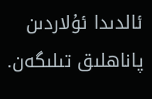ئالدىدا ئۇلاردىن پاناھلىق تىلىگەن.